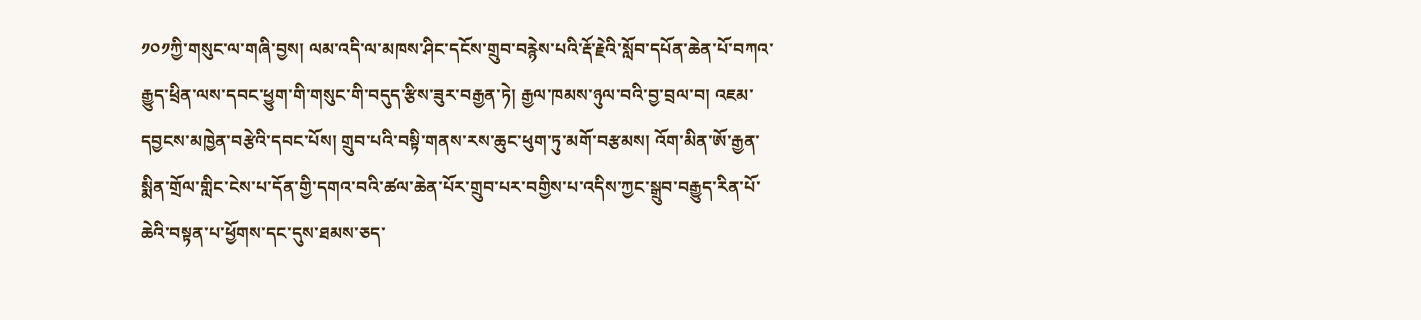༡༠༡ཀྱི་གསུང་ལ་གཞི་བྱས། ལམ་འདི་ལ་མཁས་ཤིང་དངོས་གྲུབ་བརྙེས་པའི་རྡོ་རྗེའི་སློབ་དཔོན་ཆེན་པོ་བཀའ་རྒྱུད་ཕྲིན་ལས་དབང་ཕྱུག་གི་གསུང་གི་བདུད་རྩིས་ཟུར་བརྒྱན་ཏེ། རྒྱལ་ཁམས་ཉུལ་བའི་བྱ་བྲལ་བ། འཇམ་དབྱངས་མཁྱེན་བརྩེའི་དབང་པོས། གྲུབ་པའི་བསྟི་གནས་རས་ཆུང་ཕུག་ཏུ་མགོ་བརྩམས། འོག་མིན་ཨོ་རྒྱན་སྨིན་གྲོལ་གླིང་ངེས་པ་དོན་གྱི་དགའ་བའི་ཚལ་ཆེན་པོར་གྲུབ་པར་བགྱིས་པ་འདིས་ཀྱང་སྒྲུབ་བརྒྱུད་རིན་པོ་ཆེའི་བསྟན་པ་ཕྱོགས་དང་དུས་ཐམས་ཅད་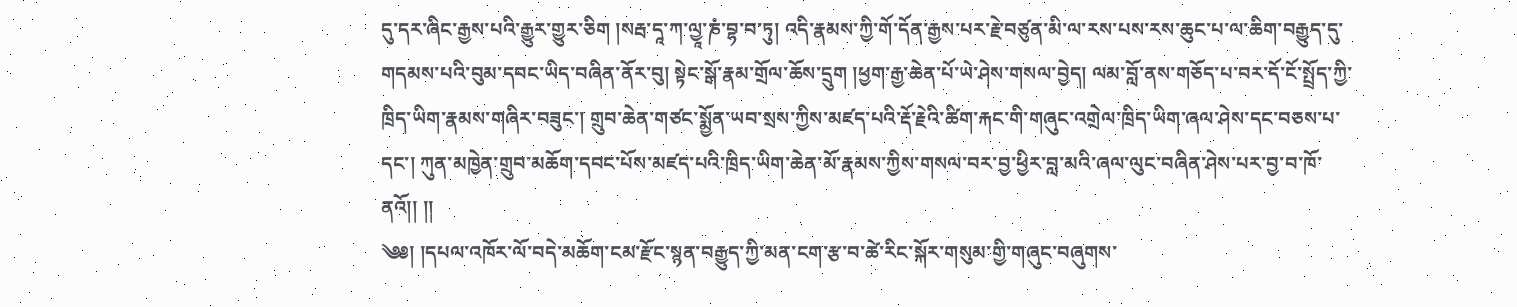དུ་དར་ཞིང་རྒྱས་པའི་རྒྱུར་གྱུར་ཅིག །སརྦ་དཱ་ཀ་ལྱཱ་ཎཾ་བྷ་བ་ཏུ། འདི་རྣམས་ཀྱི་གོ་དོན་རྒྱས་པར་རྗེ་བཙུན་མི་ལ་རས་པས་རས་ཆུང་པ་ལ་ཆིག་བརྒྱུད་དུ་གདམས་པའི་བུམ་དབང་ཡིད་བཞིན་ནོར་བུ། སྟེང་སྒོ་རྣམ་གྲོལ་ཆོས་དྲུག །ཕྱག་རྒྱ་ཆེན་པོ་ཡེ་ཤེས་གསལ་བྱེད། ལམ་བློ་ནས་གཅོད་པ་བར་དོ་ངོ་སྤྲོད་ཀྱི་ཁྲིད་ཡིག་རྣམས་གཞིར་བཟུང་། གྲུབ་ཆེན་གཙང་སྨྱོན་ཡབ་སྲས་ཀྱིས་མཛད་པའི་རྡོ་རྗེའི་ཚིག་རྐང་གི་གཞུང་འགྲེལ་ཁྲིད་ཡིག་ཞལ་ཤེས་དང་བཅས་པ་དང་། ཀུན་མཁྱེན་གྲུབ་མཆོག་དབང་པོས་མཛད་པའི་ཁྲིད་ཡིག་ཆེན་མོ་རྣམས་ཀྱིས་གསལ་བར་བྱ་ཕྱིར་བླ་མའི་ཞལ་ལུང་བཞིན་ཤེས་པར་བྱ་བ་ཁོ་ནའོ།། །།
༄༅། །དཔལ་འཁོར་ལོ་བདེ་མཆོག་ངམ་རྫོང་སྙན་བརྒྱུད་ཀྱི་མན་ངག་རྩ་བ་ཚེ་རིང་སྐོར་གསུམ་གྱི་གཞུང་བཞུགས་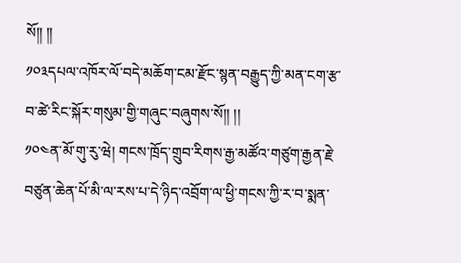སོ༎ ༎
༡༠༣དཔལ་འཁོར་ལོ་བདེ་མཆོག་ངམ་རྫོང་སྙན་བརྒྱུད་ཀྱི་མན་ངག་རྩ་བ་ཚེ་རིང་སྐོར་གསུམ་གྱི་གཞུང་བཞུགས་སོ།། །།
༡༠༤ན་མོ་གུ་རུ་ཝེ། གངས་ཁྲོད་གྲུབ་རིགས་རྒྱ་མཚོའ་གཙུག་རྒྱན་རྗེ་བཙུན་ཆེན་པོ་མི་ལ་རས་པ་དེ་ཉིད་འབྲོག་ལ་ཕྱི་གངས་ཀྱི་ར་བ་སྨན་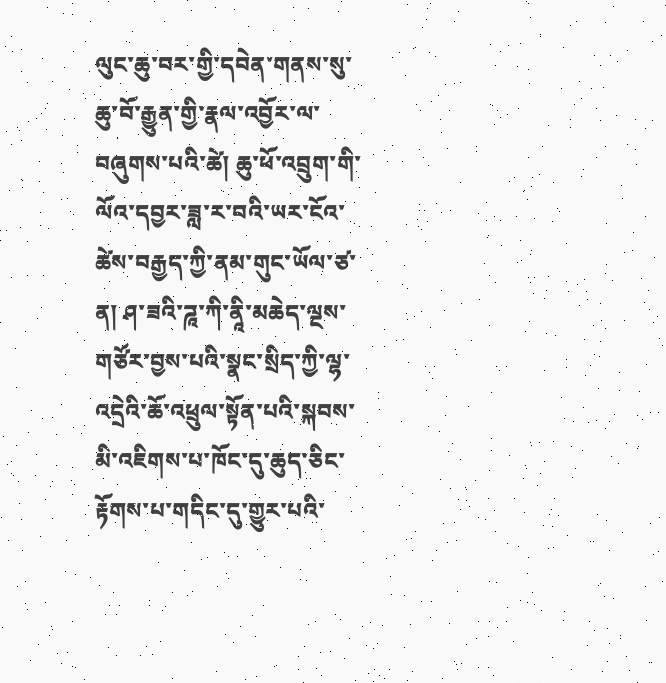ལུང་ཆུ་བར་གྱི་དབེན་གནས་སུ་ཆུ་བོ་རྒྱུན་གྱི་རྣལ་འབྱོར་ལ་བཞུགས་པའི་ཚེ། ཆུ་ཕོ་འབྲུག་གི་ལོའ་དབྱར་ཟླ་ར་བའི་ཡར་ངོའ་ཚེས་བརྒྱད་ཀྱི་ནམ་གུང་ཡོལ་ཙ་ན། ཤ་ཟའི་ཌཱ་ཀི་ནཱི་མཆེད་ལྔས་གཙོར་བྱས་པའི་སྣང་སྲིད་ཀྱི་ལྷ་འདྲེའི་ཆོ་འཕྲུལ་སྟོན་པའི་སྐབས་མི་འཇིགས་པ་ཁོང་དུ་ཆུད་ཅིང་རྟོགས་པ་གདིང་དུ་གྱུར་པའི་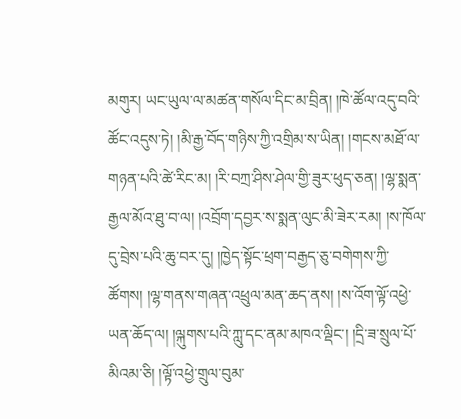མགུར། ཡང་ཡུལ་ལ་མཚན་གསོལ་དིང་མ་བྲིན། །ཁེ་ཚོལ་འདུ་བའི་ཚོང་འདུས་ཏེ། །མི་རྒྱ་བོད་གཉིས་ཀྱི་འགྲིམ་ས་ཡིན། །གངས་མཐོ་ལ་གཉན་པའི་ཚེ་རིང་མ། །རི་བཀྲ་ཤིས་ཤེལ་གྱི་ཟུར་ཕུད་ཅན། །ལྷ་སྨན་རྒྱལ་མོའ་ཐུ་བ་ལ། །འབྲོག་དབྱར་ས་སྨན་ལུང་མི་ཟེར་རམ། །ས་ཁོལ་དུ་བྲེས་པའི་ཆུ་བར་དུ། །ཁྱེད་སྟོང་ཕྲག་བརྒྱད་ཅུ་བགེགས་ཀྱི་ཚོགས། །ལྷ་གནས་གཞན་འཕྲུལ་མན་ཆད་ནས། །ས་འོག་ལྟོ་འཕྱེ་ཡན་ཆོད་ལ། །ལྐུགས་པའི་ཀླུ་དང་ནམ་མཁའ་ལྡིང་། །དྲི་ཟ་སྲུལ་པོ་མིའམ་ཅི། །ལྟོ་འཕྱེ་གྲུལ་བུམ་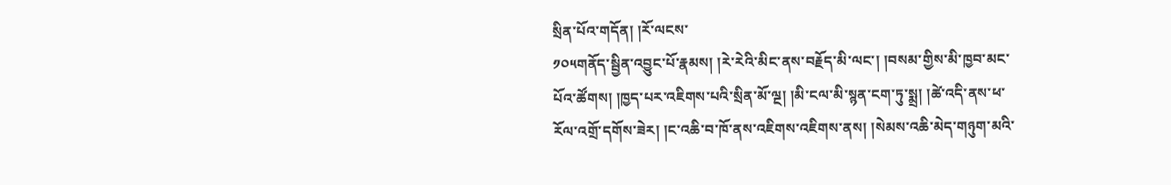སྲིན་པོའ་གདོན། །རོ་ལངས་
༡༠༥གནོད་སྦྱིན་འབྱུང་པོ་རྣམས། །རེ་རེའི་མིང་ནས་བརྗོད་མི་ལང་། །བསམ་གྱིས་མི་ཁྱབ་མང་པོའ་ཚོགས། །ཁྱད་པར་འཇིགས་པའི་སྲིན་མོ་ལྔ། །མི་ངལ་མི་སྙན་ངག་ཏུ་སྨྲ། །ཚེ་འདི་ནས་ཕ་རོལ་འགྲོ་དགོས་ཟེར། །ང་འཆི་བ་ཁོ་ནས་འཇིགས་འཇིགས་ནས། །སེམས་འཆི་མེད་གཉུག་མའི་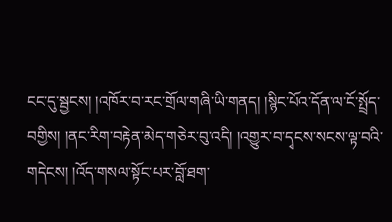ངང་དུ་སྦྱངས། །འཁོར་བ་རང་གྲོལ་གཞི་ཡི་གནད། །སྙིང་པོའ་དོན་ལ་ངོ་སྤྲོད་བགྱིས། །ནང་རིག་བརྟེན་མེད་གཅེར་བུ་འདི། །འགྱུར་བ་དྭངས་སངས་ལྟ་བའི་གདེངས། །འོད་གསལ་སྟོང་པར་བློ་ཐག་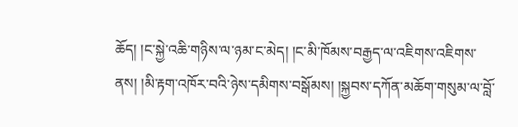ཆོད། །ང་སྐྱེ་འཆི་གཉིས་ལ་ཉམ་ང་མེད། །ང་མི་ཁོམས་བརྒྱད་ལ་འཇིགས་འཇིགས་ནས། །མི་རྟག་འཁོར་བའི་ཉེས་དམིགས་བསྒོམས། །སྐྱབས་དཀོན་མཆོག་གསུམ་ལ་བློ་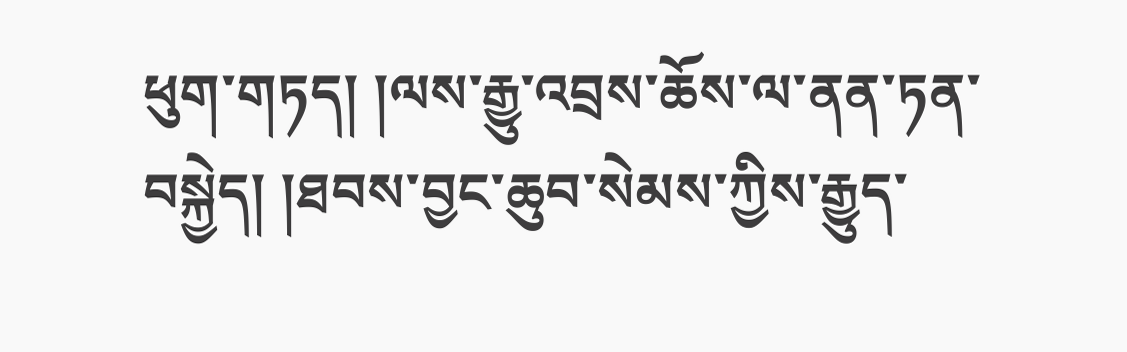ཕུག་གཏད། །ལས་རྒྱུ་འབྲས་ཆོས་ལ་ནན་ཏན་བསྐྱེད། །ཐབས་བྱང་ཆུབ་སེམས་ཀྱིས་རྒྱུད་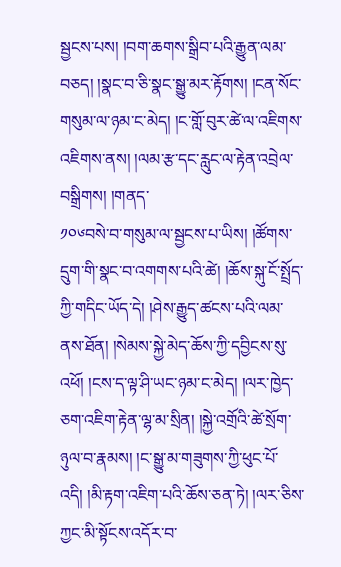སྦྱངས་པས། །བག་ཆགས་སྒྲིབ་པའི་རྒྱུན་ལམ་བཅད། །སྣང་བ་ཅི་སྣང་སྒྱུ་མར་རྟོགས། །ངན་སོང་གསུམ་ལ་ཉམ་ང་མེད། །ང་གློ་བུར་ཚེ་ལ་འཇིགས་འཇིགས་ནས། །ལམ་རྩ་དང་རླུང་ལ་རྟེན་འབྲེལ་བསྒྲིགས། །གནད་
༡༠༦བསེ་བ་གསུམ་ལ་སྦྱངས་པ་ཡིས། །ཚོགས་དྲུག་གི་སྣང་བ་འགགས་པའི་ཚེ། །ཆོས་སྐུ་ངོ་སྤྲོད་ཀྱི་གདིང་ཡོད་དེ། །ཤེས་རྒྱུད་ཚངས་པའི་ལམ་ནས་ཐོན། །སེམས་སྐྱེ་མེད་ཆོས་ཀྱི་དབྱིངས་སུ་འཕོ། །ངས་ད་ལྟ་ཤི་ཡང་ཉམ་ང་མེད། །ལར་ཁྱེད་ཅག་འཇིག་རྟེན་ལྷ་མ་སྲིན། །སྐྱེ་འགྲོའི་ཚེ་སྲོག་ཉུལ་བ་རྣམས། །ང་སྒྱུ་མ་གཟུགས་ཀྱི་ཕུང་པོ་འདི། །མི་རྟག་འཇིག་པའི་ཆོས་ཅན་ཏེ། །ལར་ཅིས་ཀྱང་མི་སྟོངས་འདོར་བ་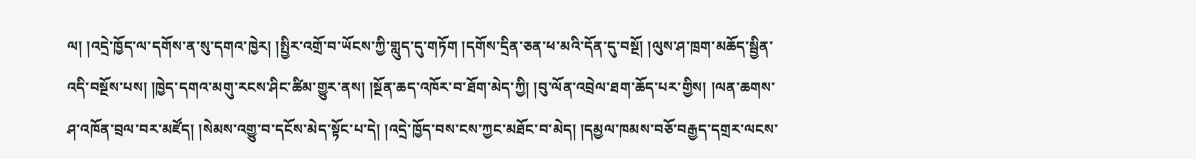ལ། །འདྲེ་ཁྱོད་ལ་དགོས་ན་སུ་དགའ་ཁྱེར། །སྤྱིར་འགྲོ་བ་ཡོངས་ཀྱི་གླུད་དུ་གཏོག །དགོས་དྲིན་ཅན་ཕ་མའི་དོན་དུ་བསྔོ། །ལུས་ཤ་ཁྲག་མཆོད་སྦྱིན་འདི་བསྔོས་པས། །ཁྱེད་དགའ་མགུ་རངས་ཤིང་ཚིམ་གྱུར་ནས། །སྔོན་ཆད་འཁོར་བ་ཐོག་མེད་ཀྱི། །བུ་ལོན་འབྲེལ་ཐག་ཆོད་པར་གྱིས། །ལན་ཆགས་ཤ་འཁོན་བྲལ་བར་མཛོད། །སེམས་འགྱུ་བ་དངོས་མེད་སྟོང་པ་དེ། །འདྲེ་ཁྱོད་བས་ངས་ཀྱང་མཐོང་བ་མེད། །དམྱལ་ཁམས་བཅོ་བརྒྱད་དགྲར་ལངས་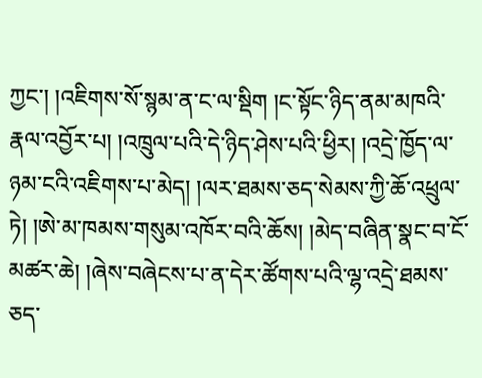ཀྱང་། །འཇིགས་སོ་སྙམ་ན་ང་ལ་སྡིག །ང་སྟོང་ཉིད་ནམ་མཁའི་རྣལ་འབྱོར་པ། །འཁྲུལ་པའི་དེ་ཉིད་ཤེས་པའི་ཕྱིར། །འདྲེ་ཁྱོད་ལ་ཉམ་ངའི་འཇིགས་པ་མེད། །ལར་ཐམས་ཅད་སེམས་ཀྱི་ཆོ་འཕྲུལ་ཏེ། །ཨེ་མ་ཁམས་གསུམ་འཁོར་བའི་ཆོས། །མེད་བཞིན་སྣང་བ་ངོ་མཚར་ཆེ། །ཞེས་བཞེངས་པ་ན་དེར་ཚོགས་པའི་ལྷ་འདྲེ་ཐམས་ཅད་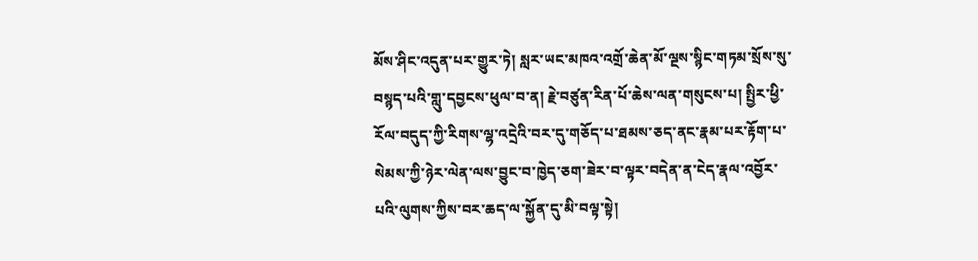མོས་ཤིང་འདུན་པར་གྱུར་ཏེ། སླར་ཡང་མཁའ་འགྲོ་ཆེན་མོ་ལྔས་སྙིང་གཏམ་སྲོས་སུ་བསྙད་པའི་གླུ་དབྱངས་ཕུལ་བ་ན། རྗེ་བཙུན་རིན་པོ་ཆེས་ལན་གསུངས་པ། སྤྱིར་ཕྱི་རོལ་བདུད་ཀྱི་རིགས་ལྷ་འདྲེའི་བར་དུ་གཅོད་པ་ཐམས་ཅད་ནང་རྣམ་པར་རྟོག་པ་སེམས་ཀྱི་ཉེར་ལེན་ལས་བྱུང་བ་ཁྱེད་ཅག་ཟེར་བ་ལྟར་བདེན་ན་ངེད་རྣལ་འབྱོར་པའི་ལུགས་ཀྱིས་བར་ཆད་ལ་སྐྱོན་དུ་མི་བལྟ་སྟེ།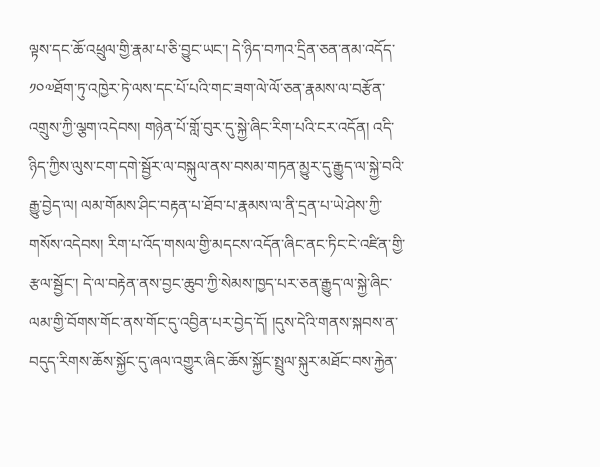ལྟས་དང་ཆོ་འཕྲུལ་གྱི་རྣམ་པ་ཅི་བྱུང་ཡང་། དེ་ཉིད་བཀའ་དྲིན་ཅན་ནམ་འདོད་
༡༠༧ཐོག་ཏུ་འཁྱེར་ཏེ་ལས་དང་པོ་པའི་གང་ཟག་ལེ་ལོ་ཅན་རྣམས་ལ་བརྩོན་འགྲུས་ཀྱི་ལྕག་འདེབས། གཉེན་པོ་གློ་བུར་དུ་སྐྱེ་ཞིང་རིག་པའི་ངར་འདོན། འདི་ཉིད་ཀྱིས་ལུས་ངག་དགེ་སྦྱོར་ལ་བསྐུལ་ནས་བསམ་གཏན་མྱུར་དུ་རྒྱུད་ལ་སྐྱེ་བའི་རྒྱུ་བྱེད་ལ། ལམ་གོམས་ཤིང་བརྟན་པ་ཐོབ་པ་རྣམས་ལ་ནི་དྲན་པ་ཡེ་ཤེས་ཀྱི་གསོས་འདེབས། རིག་པ་འོད་གསལ་གྱི་མདངས་འདོན་ཞིང་ནང་ཏིང་ངེ་འཛིན་གྱི་རྩལ་སྦྱོང་། དེ་ལ་བརྟེན་ནས་བྱང་ཆུབ་ཀྱི་སེམས་ཁྱད་པར་ཅན་རྒྱུད་ལ་སྐྱེ་ཞིང་ལམ་གྱི་བོགས་གོང་ནས་གོང་དུ་འབྱིན་པར་བྱེད་དོ། །དུས་དེའི་གནས་སྐབས་ན་བདུད་རིགས་ཆོས་སྐྱོང་དུ་ཞལ་འགྱུར་ཞིང་ཆོས་སྐྱོང་སྤྲུལ་སྐུར་མཐོང་བས་རྐྱེན་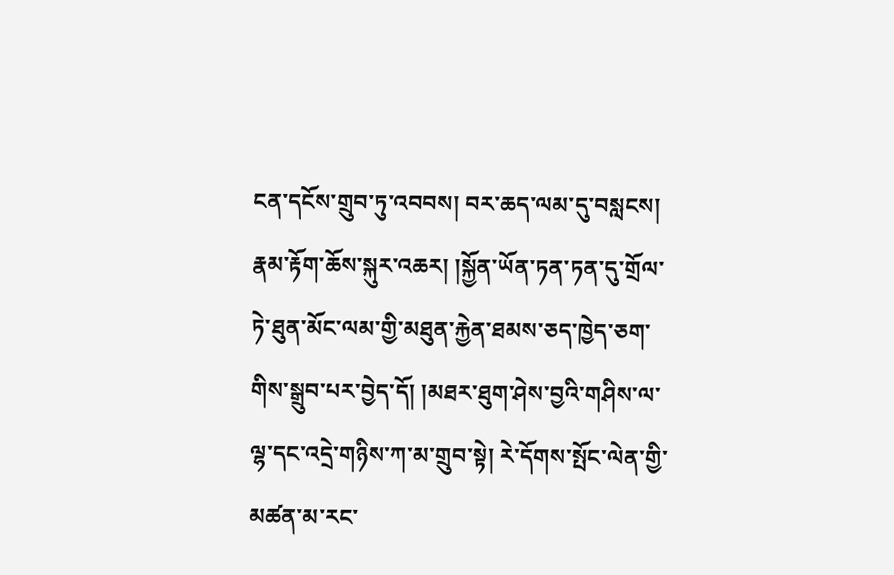ངན་དངོས་གྲུབ་ཏུ་འབབས། བར་ཆད་ལམ་དུ་བསླངས། རྣམ་རྟོག་ཆོས་སྐུར་འཆར། །སྐྱོན་ཡོན་ཏན་ཏན་དུ་གྲོལ་ཏེ་ཐུན་མོང་ལམ་གྱི་མཐུན་རྐྱེན་ཐམས་ཅད་ཁྱེད་ཅག་གིས་སྒྲུབ་པར་བྱེད་དོ། །མཐར་ཐུག་ཤེས་བྱའི་གཤིས་ལ་ལྷ་དང་འདྲེ་གཉིས་ཀ་མ་གྲུབ་སྟེ། རེ་དོགས་སྤོང་ལེན་གྱི་མཚན་མ་རང་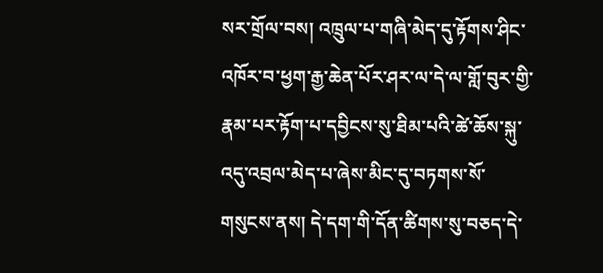སར་གྲོལ་བས། འཁྲུལ་པ་གཞི་མེད་དུ་རྟོགས་ཤིང་འཁོར་བ་ཕྱག་རྒྱ་ཆེན་པོར་ཤར་ལ་དེ་ལ་གློ་བུར་གྱི་རྣམ་པར་རྟོག་པ་དབྱིངས་སུ་ཐིམ་པའི་ཚེ་ཆོས་སྐུ་འདུ་འབྲལ་མེད་པ་ཞེས་མིང་དུ་བཏགས་སོ་གསུངས་ནས། དེ་དག་གི་དོན་ཚིགས་སུ་བཅད་དེ་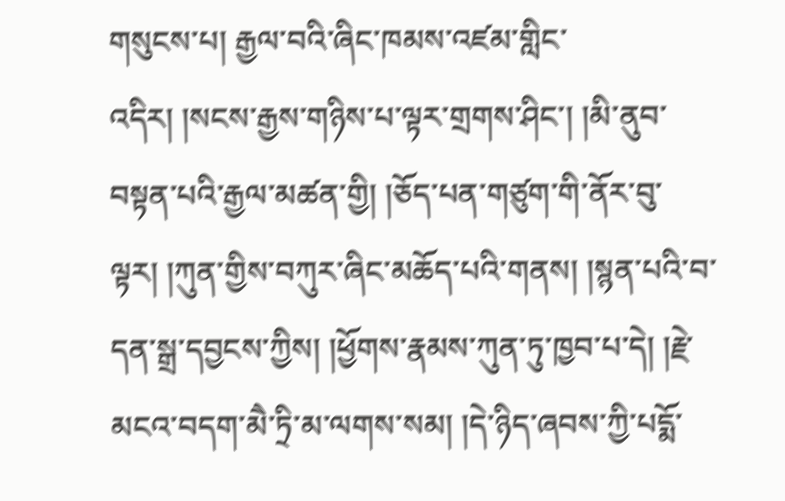གསུངས་པ། རྒྱལ་བའི་ཞིང་ཁམས་འཛམ་གླིང་འདིར། །སངས་རྒྱས་གཉིས་པ་ལྟར་གྲགས་ཤིང་། །མི་ནུབ་བསྟན་པའི་རྒྱལ་མཚན་གྱི། །ཅོད་པན་གཙུག་གི་ནོར་བུ་ལྟར། །ཀུན་གྱིས་བཀུར་ཞིང་མཆོད་པའི་གནས། །སྙན་པའི་བ་དན་སྒྲ་དབྱངས་ཀྱིས། །ཕྱོགས་རྣམས་ཀུན་ཏུ་ཁྱབ་པ་དེ། །རྗེ་མངའ་བདག་མཻ་ཏྲི་མ་ལགས་སམ། །དེ་ཉིད་ཞབས་ཀྱི་པདྨོ་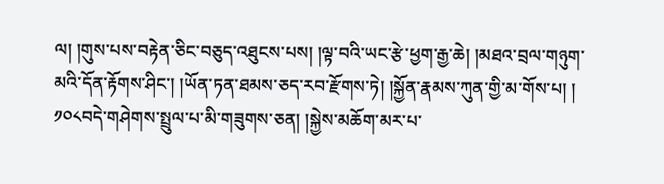ལ། །གུས་པས་བརྟེན་ཅིང་བཅུད་འཐུངས་པས། །ལྟ་བའི་ཡང་རྩེ་ཕྱག་རྒྱ་ཆེ། །མཐའ་བྲལ་གཉུག་མའི་དོན་རྟོགས་ཤིང་། །ཡོན་ཏན་ཐམས་ཅད་རབ་རྫོགས་ཏེ། །སྐྱོན་རྣམས་ཀུན་གྱི་མ་གོས་པ། །
༡༠༨བདེ་གཤེགས་སྤྲུལ་པ་མི་གཟུགས་ཅན། །སྐྱེས་མཆོག་མར་པ་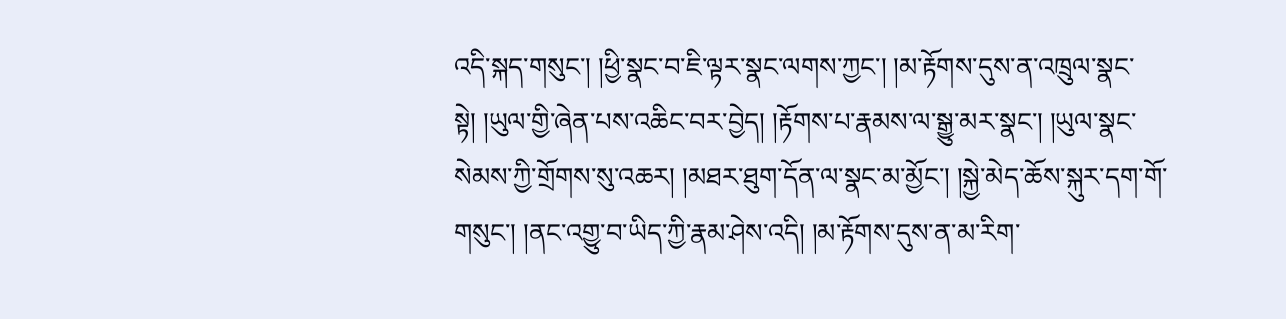འདི་སྐད་གསུང་། །ཕྱི་སྣང་བ་ཇི་ལྟར་སྣང་ལགས་ཀྱང་། །མ་རྟོགས་དུས་ན་འཁྲུལ་སྣང་སྟེ། །ཡུལ་གྱི་ཞེན་པས་འཆིང་བར་བྱེད། །རྟོགས་པ་རྣམས་ལ་སྒྱུ་མར་སྣང་། །ཡུལ་སྣང་སེམས་ཀྱི་གྲོགས་སུ་འཆར། །མཐར་ཐུག་དོན་ལ་སྣང་མ་མྱོང་། །སྐྱེ་མེད་ཆོས་སྐུར་དག་གོ་གསུང་། །ནང་འགྱུ་བ་ཡིད་ཀྱི་རྣམ་ཤེས་འདི། །མ་རྟོགས་དུས་ན་མ་རིག་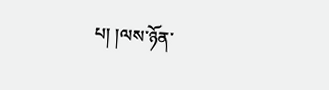པ། །ལས་ཉོན་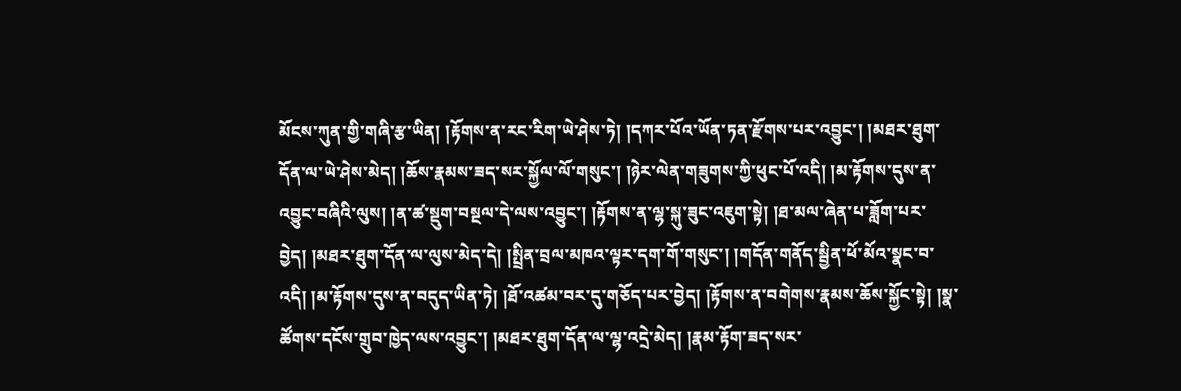མོངས་ཀུན་གྱི་གཞི་རྩ་ཡིན། །རྟོགས་ན་རང་རིག་ཡེ་ཤེས་ཏེ། །དཀར་པོའ་ཡོན་ཏན་རྫོགས་པར་འབྱུང་། །མཐར་ཐུག་དོན་ལ་ཡེ་ཤེས་མེད། །ཆོས་རྣམས་ཟད་སར་སྐྱོལ་ལོ་གསུང་། །ཉེར་ལེན་གཟུགས་ཀྱི་ཕུང་པོ་འདི། །མ་རྟོགས་དུས་ན་འབྱུང་བཞིའི་ལུས། །ན་ཚ་སྡུག་བསྔལ་དེ་ལས་འབྱུང་། །རྟོགས་ན་ལྷ་སྐུ་ཟུང་འཇུག་སྟེ། །ཐ་མལ་ཞེན་པ་ཟློག་པར་བྱེད། །མཐར་ཐུག་དོན་ལ་ལུས་མེད་དེ། །སྤྲིན་བྲལ་མཁའ་ལྟར་དག་གོ་གསུང་། །གདོན་གནོད་སྦྱིན་ཕོ་མོའ་སྣང་བ་འདི། །མ་རྟོགས་དུས་ན་བདུད་ཡིན་ཏེ། །ཐོ་འཚམ་བར་དུ་གཅོད་པར་བྱེད། །རྟོགས་ན་བགེགས་རྣམས་ཆོས་སྐྱོང་སྟེ། །སྣ་ཚོགས་དངོས་གྲུབ་ཁྱེད་ལས་འབྱུང་། །མཐར་ཐུག་དོན་ལ་ལྷ་འདྲེ་མེད། །རྣམ་རྟོག་ཟད་སར་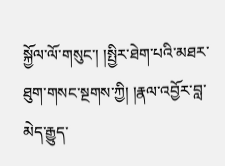སྐྱོལ་ལོ་གསུང་། །སྤྱིར་ཐེག་པའི་མཐར་ཐུག་གསང་སྔགས་ཀྱི། །རྣལ་འབྱོར་བླ་མེད་རྒྱུད་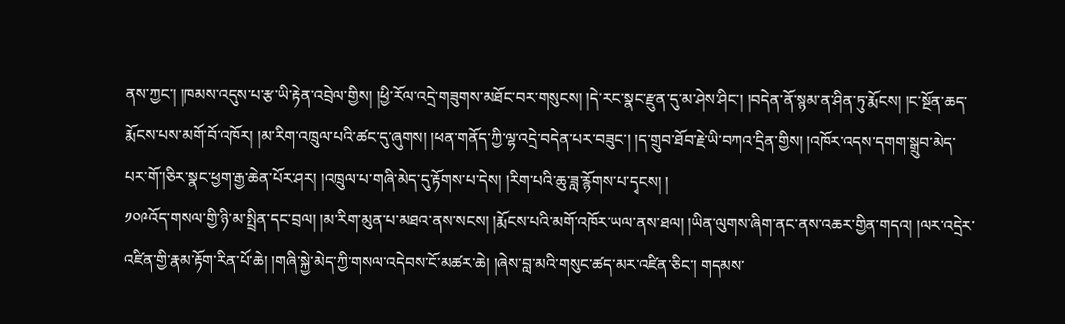ནས་ཀྱང་། །ཁམས་འདུས་པ་རྩ་ཡི་རྟེན་འབྲེལ་གྱིས། །ཕྱི་རོལ་འདྲེ་གཟུགས་མཐོང་བར་གསུངས། །དེ་རང་སྣང་རྫུན་དུ་མ་ཤེས་ཤིང་། །བདེན་ནོ་སྙམ་ན་ཤིན་ཏུ་རྨོངས། །ང་སྔོན་ཆད་རྨོངས་པས་མགོ་བོ་འཁོར། །མ་རིག་འཁྲུལ་པའི་ཚང་དུ་ཞུགས། །ཕན་གནོད་ཀྱི་ལྷ་འདྲེ་བདེན་པར་བཟུང་། །ད་གྲུབ་ཐོབ་རྗེ་ཡི་བཀའ་དྲིན་གྱིས། །འཁོར་འདས་དགག་སྒྲུབ་མེད་པར་གོ་།ཅིར་སྣང་ཕྱག་རྒྱ་ཆེན་པོར་ཤར། །འཁྲུལ་པ་གཞི་མེད་དུ་རྟོགས་པ་དེས། །རིག་པའི་ཆུ་ཟླ་རྙོགས་པ་དྭངས། །
༡༠༩འོད་གསལ་གྱི་ཉི་མ་སྤྲིན་དང་བྲལ། །མ་རིག་མུན་པ་མཐའ་ནས་སངས། །རྨོངས་པའི་མགོ་འཁོར་ཡལ་ནས་ཐལ། །ཡིན་ལུགས་ཞིག་ནང་ནས་འཆར་གྱིན་གདའ། །ལར་འདྲེར་འཛིན་གྱི་རྣམ་རྟོག་རིན་པོ་ཆེ། །གཞི་སྐྱེ་མེད་ཀྱི་གསལ་འདེབས་ངོ་མཚར་ཆེ། །ཞེས་བླ་མའི་གསུང་ཚད་མར་འཛིན་ཅིང་། གདམས་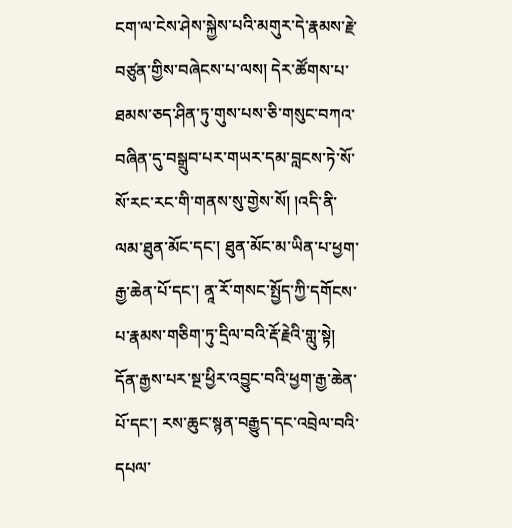ངག་ལ་ངེས་ཤེས་སྐྱེས་པའི་མགུར་དེ་རྣམས་རྗེ་བཙུན་གྱིས་བཞེངས་པ་ལས། དེར་ཚོགས་པ་ཐམས་ཅད་ཤིན་ཏུ་གུས་པས་ཅི་གསུང་བཀའ་བཞིན་དུ་བསྒྲུབ་པར་གཡར་དམ་བླངས་ཏེ་སོ་སོ་རང་རང་གི་གནས་སུ་གྱེས་སོ། །འདི་ནི་ལམ་ཐུན་མོང་དང་། ཐུན་མོང་མ་ཡིན་པ་ཕྱག་རྒྱ་ཆེན་པོ་དང་། ནཱ་རོ་གསང་སྤྱོད་ཀྱི་དགོངས་པ་རྣམས་གཅིག་ཏུ་དྲིལ་བའི་རྡོ་རྗེའི་གླུ་སྟེ། དོན་རྒྱས་པར་སྔ་ཕྱིར་འབྱུང་བའི་ཕྱག་རྒྱ་ཆེན་པོ་དང་། རས་ཆུང་སྙན་བརྒྱུད་དང་འབྲེལ་བའི་དཔལ་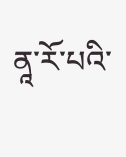ནཱ་རོ་པའི་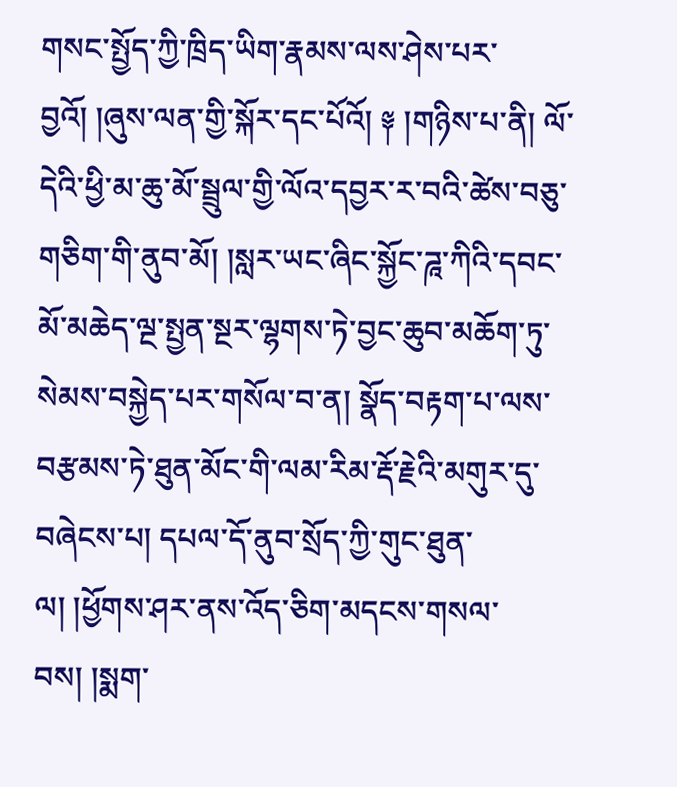གསང་སྤྱོད་ཀྱི་ཁྲིད་ཡིག་རྣམས་ལས་ཤེས་པར་བྱའོ། །ཞུས་ལན་གྱི་སྐོར་དང་པོའོ། ༈ །གཉིས་པ་ནི། ལོ་དེའི་ཕྱི་མ་ཆུ་མོ་སྦྲུལ་གྱི་ལོའ་དབྱར་ར་བའི་ཚེས་བཅུ་གཅིག་གི་ནུབ་མོ། །སླར་ཡང་ཞིང་སྐྱོང་ཌཱ་ཀིའི་དབང་མོ་མཆེད་ལྔ་སྤྱན་སྔར་ལྷགས་ཏེ་བྱང་ཆུབ་མཆོག་ཏུ་སེམས་བསྐྱེད་པར་གསོལ་བ་ན། སྣོད་བརྟག་པ་ལས་བརྩམས་ཏེ་ཐུན་མོང་གི་ལམ་རིམ་རྡོ་རྗེའི་མགུར་དུ་བཞེངས་པ། དཔལ་དོ་ནུབ་སྲོད་ཀྱི་གུང་ཐུན་ལ། །ཕྱོགས་ཤར་ནས་འོད་ཅིག་མདངས་གསལ་བས། །སྨག་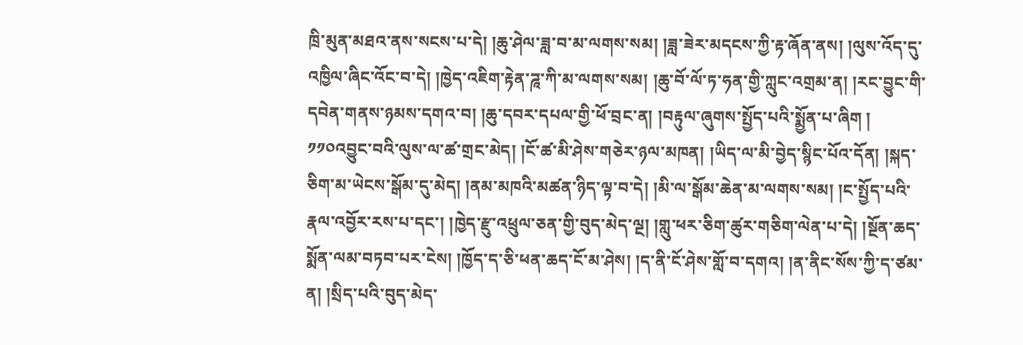ཁྲི་མུན་མཐའ་ནས་སངས་པ་དེ། །ཆུ་ཤེལ་ཟླ་བ་མ་ལགས་སམ། །ཟླ་ཟེར་མདངས་ཀྱི་རྟ་ཞོན་ནས། །ལུས་འོད་དུ་འཁྱིལ་ཞིང་འོང་བ་དེ། །ཁྱེད་འཇིག་རྟེན་ཌཱ་ཀི་མ་ལགས་སམ། །ཆུ་བོ་ལོ་ཏ་ཧན་གྱི་ཀླུང་འགྲམ་ན། །རང་བྱུང་གི་དབེན་གནས་ཉམས་དགའ་བ། །ཆུ་དབར་དཔལ་གྱི་ཕོ་བྲང་ན། །བརྟུལ་ཞུགས་སྤྱོད་པའི་སྨྱོན་པ་ཞིག །
༡༡༠འབྱུང་བའི་ལུས་ལ་ཚ་གྲང་མེད། །ངོ་ཚ་མི་ཤེས་གཅེར་ཉལ་མཁན། །ཡིད་ལ་མི་བྱེད་སྙིང་པོའ་དོན། །སྐད་ཅིག་མ་ཡེངས་སྒོམ་དུ་མེད། །ནམ་མཁའི་མཚན་ཉིད་ལྟ་བ་དེ། །མི་ལ་སྒོམ་ཆེན་མ་ལགས་སམ། །ང་སྤྱོད་པའི་རྣལ་འབྱོར་རས་པ་དང་། །ཁྱེད་རྫུ་འཕྲུལ་ཅན་གྱི་བུད་མེད་ལྔ། །གླུ་ཕར་ཅིག་ཚུར་གཅིག་ལེན་པ་དེ། །སྔོན་ཆད་སྨོན་ལམ་བཏབ་པར་ངེས། །ཁྱོད་ད་ཅི་ཕན་ཆད་ངོ་མ་ཤེས། །ད་ནི་ངོ་ཤེས་གློ་བ་དགའ། །ན་ནིང་སོས་ཀྱི་ད་ཙམ་ན། །སྲིད་པའི་བུད་མེད་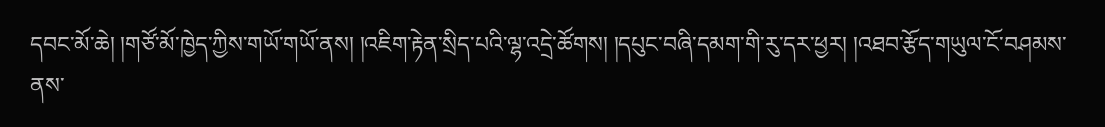དབང་མོ་ཆེ། །གཙོ་མོ་ཁྱེད་ཀྱིས་གཡོ་གཡོ་ནས། །འཇིག་རྟེན་སྲིད་པའི་ལྷ་འདྲེ་ཚོགས། །དཔུང་བཞི་དམག་གི་རུ་དར་ཕྱར། །འཐབ་རྩོད་གཡུལ་ངོ་བཤམས་ནས་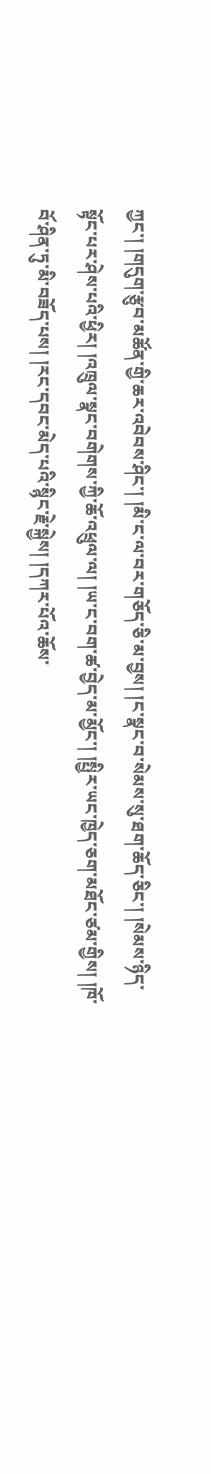ཀྱང་། །གདུག་རྩུབ་མཚོན་གྱི་ཆར་འབེབས་ཤིང་། །མི་ང་ལ་བར་གཅོད་ཅི་མ་བྱས། །ང་སྣང་བ་སེམས་སུ་ཐག་ཆོད་ཅིང་། །སེམས་ཉིད་སྟོང་པར་ཤེས་པའི་ཕྱིར། །འཁྲུལ་སྣང་བགེགས་ཀྱི་ཆོ་འཕྲུལ་ལ། །ཡ་ང་བག་ཚ་བྱེད་མ་མྱོང་། །སྤྱིར་ཡང་ཁྱེད་ཅག་མཐོང་ཙམ་གྱིས། །ཁོ་བོ་ཤིན་ཏུ་མི་བཟོད་པས། །རང་དབང་མེད་པའི་སྙིང་རྗེ་སྐྱེས། །དཀར་པོའ་ཆོས་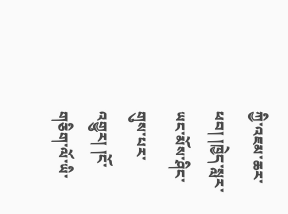ཀྱི་འཇམ་ཆར་ཕབ། །ཁྱེད་སླར་ཡང་མོས་ཤིང་གུས་པར་འགྱུར། །ངོ་གཅིག་ལོ་ཡི་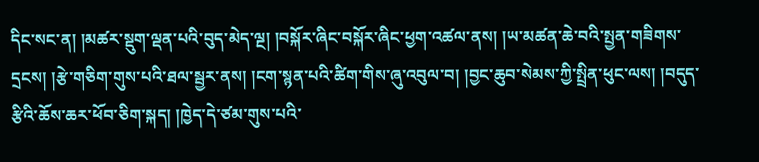དིང་སང་ན། །མཚར་སྡུག་ལྡན་པའི་བུད་མེད་ལྔ། །བསྐོར་ཞིང་བསྐོར་ཞིང་ཕྱག་འཚལ་ནས། །ཡ་མཚན་ཆེ་བའི་སྤྱན་གཟིགས་དྲངས། །རྩེ་གཅིག་གུས་པའི་ཐལ་སྦྱར་ནས། །ངག་སྙན་པའི་ཚིག་གིས་ཞུ་འབུལ་བ། །བྱང་ཆུབ་སེམས་ཀྱི་སྤྲིན་ཕུང་ལས། །བདུད་རྩིའི་ཆོས་ཆར་ཕོབ་ཅིག་སྐད། །ཁྱེད་དེ་ཙམ་གུས་པའི་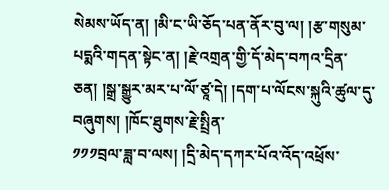སེམས་ཡོད་ན། །མི་ང་ཡི་ཅོད་པན་ནོར་བུ་ལ། །རྩ་གསུམ་པདྨའི་གདན་སྟེང་ན། །རྗེ་འགྲན་གྱི་དོ་མེད་བཀའ་དྲིན་ཅན། །སྒྲ་སྒྱུར་མར་པ་ལོ་ཙཱ་དེ། །དག་པ་ལོངས་སྐུའི་ཚུལ་དུ་བཞུགས། །ཁོང་ཐུགས་རྗེ་སྤྲིན་
༡༡༡བྲལ་ཟླ་བ་ལས། །དྲི་མེད་དཀར་པོའ་འོད་འཕྲོས་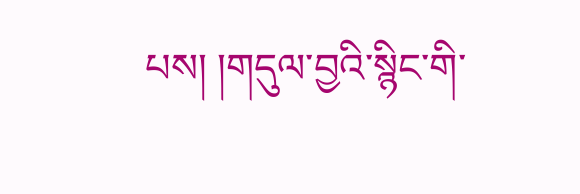པས། །གདུལ་བྱའི་སྙིང་གི་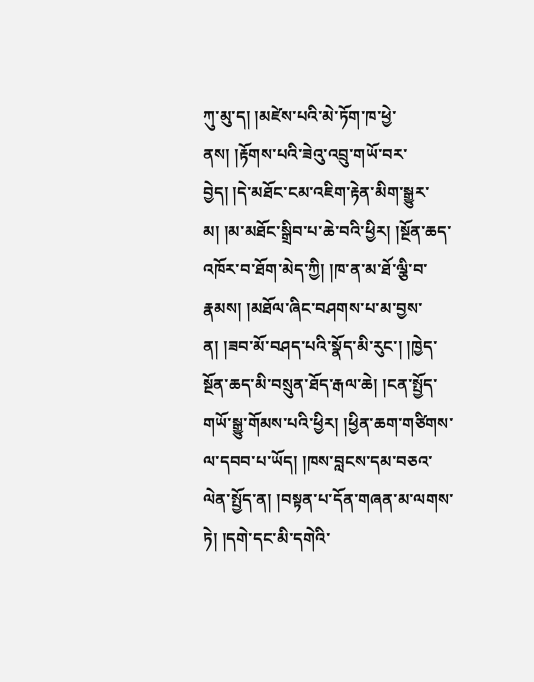ཀུ་མུ་ད། །མཛེས་པའི་མེ་ཏོག་ཁ་ཕྱེ་ནས། །རྟོགས་པའི་ཟེའུ་འབྲུ་གཡོ་བར་བྱེད། །དེ་མཐོང་ངམ་འཇིག་རྟེན་མིག་སྒྱུར་མ། །མ་མཐོང་སྒྲིབ་པ་ཆེ་བའི་ཕྱིར། །སྔོན་ཆད་འཁོར་བ་ཐོག་མེད་ཀྱི། །ཁ་ན་མ་ཐོ་ལྕི་བ་རྣམས། །མཐོལ་ཞིང་བཤགས་པ་མ་བྱས་ན། །ཟབ་མོ་བཤད་པའི་སྣོད་མི་རུང་། །ཁྱེད་སྔོན་ཆད་མི་བསྲུན་ཐོད་རྒལ་ཆེ། །ངན་སྤྱོད་གཡོ་སྒྱུ་གོམས་པའི་ཕྱིར། །ཕྱིན་ཆག་གཙིགས་ལ་དབབ་པ་ཡོད། །ཁས་བླངས་དམ་བཅའ་ལེན་སྤྱོད་ན། །བསྟན་པ་དོན་གཞན་མ་ལགས་ཏེ། །དགེ་དང་མི་དགེའི་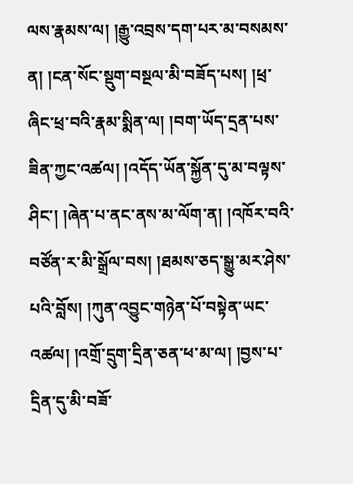ལས་རྣམས་ལ། །རྒྱུ་འབྲས་དག་པར་མ་བསམས་ན། །ངན་སོང་སྡུག་བསྔལ་མི་བཟོད་པས། །ཕྲ་ཞིང་ཕྲ་བའི་རྣམ་སྨིན་ལ། །བག་ཡོད་དྲན་པས་ཟིན་ཀྱང་འཚལ། །འདོད་ཡོན་སྐྱོན་དུ་མ་བལྟས་ཤིང་། །ཞེན་པ་ནང་ནས་མ་ལོག་ན། །འཁོར་བའི་བཙོན་ར་མི་སྒྲོལ་བས། །ཐམས་ཅད་སྒྱུ་མར་ཤེས་པའི་བློས། །ཀུན་འབྱུང་གཉེན་པོ་བསྟེན་ཡང་འཚལ། །འགྲོ་དྲུག་དྲིན་ཅན་ཕ་མ་ལ། །བྱས་པ་དྲིན་དུ་མི་བཟོ་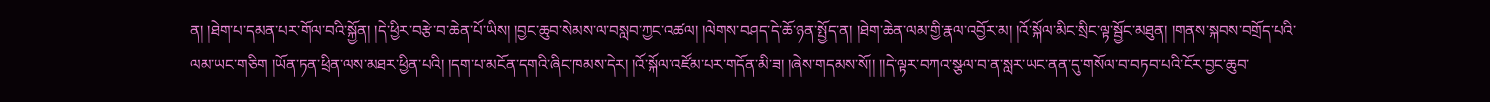ན། །ཐེག་པ་དམན་པར་གོལ་བའི་སྐྱོན། །དེ་ཕྱིར་བརྩེ་བ་ཆེན་པོ་ཡིས། །བྱང་ཆུབ་སེམས་ལ་བསླབ་ཀྱང་འཚལ། །ལེགས་བཤད་དེ་ཆོ་ཉན་སྤྱོད་ན། །ཐེག་ཆེན་ལམ་གྱི་རྣལ་འབྱོར་མ། །འོ་སྐོལ་མིང་སྲིང་ལྟ་སྦྱོང་མཐུན། །གནས་སྐབས་བགྲོད་པའི་ལམ་ཡང་གཅིག །ཡོན་ཏན་ཕྲིན་ལས་མཐར་ཕྱིན་པའི། །དག་པ་མངོན་དགའི་ཞིང་ཁམས་དེར། །འོ་སྐོལ་འཛོམ་པར་གདོན་མི་ཟ། །ཞེས་གདམས་སོ།། །།དེ་ལྟར་བཀའ་སྩལ་བ་ན་སླར་ཡང་ནན་དུ་གསོལ་བ་བཏབ་པའི་ངོར་བྱང་ཆུབ་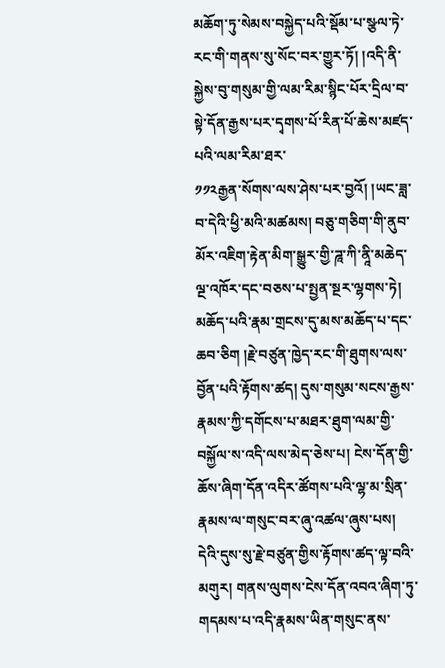མཆོག་ཏུ་སེམས་བསྐྱེད་པའི་སྡོམ་པ་སྩལ་ཏེ་རང་གི་གནས་སུ་སོང་བར་གྱུར་ཏོ། །འདི་ནི་སྐྱེས་བུ་གསུམ་གྱི་ལམ་རིམ་སྙིང་པོར་དྲིལ་བ་སྟེ་དོན་རྒྱས་པར་དྭགས་པོ་རིན་པོ་ཆེས་མཛད་པའི་ལམ་རིམ་ཐར་
༡༡༢རྒྱན་སོགས་ལས་ཤེས་པར་བྱའོ། །ཡང་ཟླ་བ་དེའི་ཕྱི་མའི་མཚམས། བཅུ་གཅིག་གི་ནུབ་མོར་འཇིག་རྟེན་མིག་སྒྱུར་གྱི་ཌཱ་ཀི་ནཱི་མཆེད་ལྔ་འཁོར་དང་བཅས་པ་སྤྱན་སྔར་ལྷགས་ཏེ། མཆོད་པའི་རྣམ་གྲངས་དུ་མས་མཆོད་པ་དང་ཆབ་ཅིག །རྗེ་བཙུན་ཁྱེད་རང་གི་ཐུགས་ལས་བྱོན་པའི་རྟོགས་ཚད། དུས་གསུམ་སངས་རྒྱས་རྣམས་ཀྱི་དགོངས་པ་མཐར་ཐུག་ལམ་གྱི་བསྐྱོལ་ས་འདི་ལས་མེད་ཅེས་པ། ངེས་དོན་གྱི་ཆོས་ཞིག་དོན་འདིར་ཚོགས་པའི་ལྷ་མ་སྲིན་རྣམས་ལ་གསུང་བར་ཞུ་འཚལ་ཞུས་པས། དེའི་དུས་སུ་རྗེ་བཙུན་གྱིས་རྟོགས་ཚད་ལྟ་བའི་མགུར། གནས་ལུགས་ངེས་དོན་འབའ་ཞིག་ཏུ་གདམས་པ་འདི་རྣམས་ཡིན་གསུང་ནས་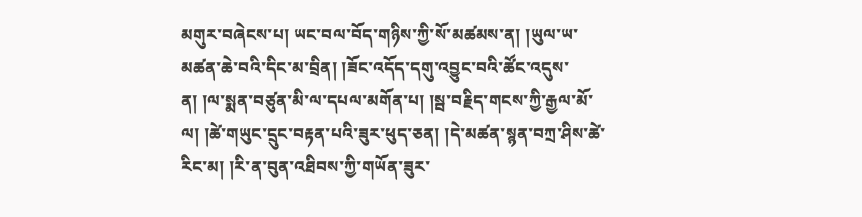མགུར་བཞེངས་པ། ཡང་བལ་བོད་གཉིས་ཀྱི་སོ་མཚམས་ན། །ཡུལ་ཡ་མཚན་ཆེ་བའི་དིང་མ་བྲིན། །ཟོང་འདོད་དགུ་འབྱུང་བའི་ཚོང་འདུས་ན། །ལ་སྨན་བཙུན་མི་ལ་དཔལ་མགོན་པ། །སྦ་བརྗིད་གངས་ཀྱི་རྒྱལ་མོ་ལ། །ཚེ་གཡུང་དྲུང་བརྟན་པའི་ཟུར་ཕུད་ཅན། །དེ་མཚན་སྙན་བཀྲ་ཤིས་ཚེ་རིང་མ། །རི་ན་བུན་འཐིབས་ཀྱི་གཡོན་ཟུར་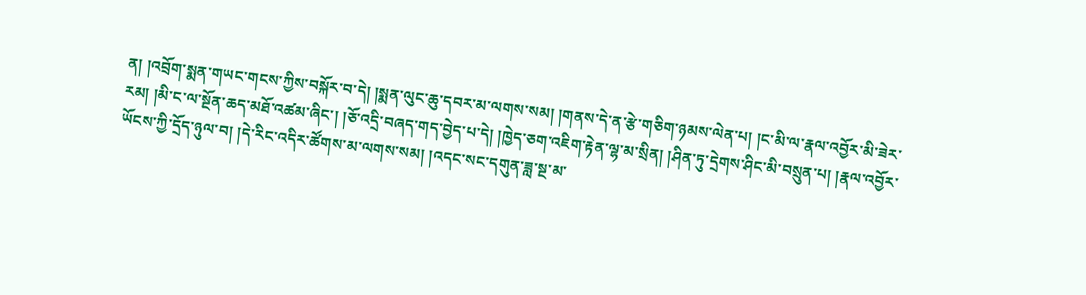ན། །འབྲོག་སྨན་གཡང་གངས་ཀྱིས་བསྐོར་བ་དེ། །སྨན་ལུང་ཆུ་དབར་མ་ལགས་སམ། །གནས་དེ་ན་རྩེ་གཅིག་ཉམས་ལེན་པ། །ང་མི་ལ་རྣལ་འབྱོར་མི་ཟེར་རམ། །མི་ང་ལ་སྔོན་ཆད་མཐོ་འཚམ་ཞིང་། །ཅོ་འདྲི་བཞད་གད་བྱེད་པ་དེ། །ཁྱེད་ཅག་འཇིག་རྟེན་ལྷ་མ་སྲིན། །ཤིན་ཏུ་དྲེགས་ཤིང་མི་བསྲུན་པ། །རྣལ་འབྱོར་ཡོངས་ཀྱི་དྲོད་ཉུལ་བ། །དེ་རིང་འདིར་ཚོགས་མ་ལགས་སམ། །འདང་སང་དགུན་ཟླ་སྔ་མ་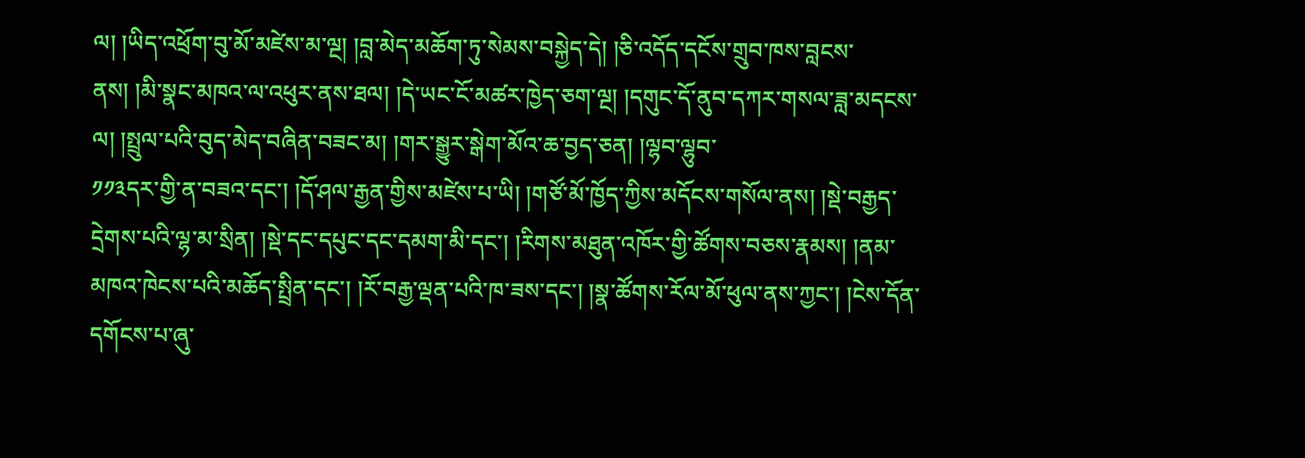ལ། །ཡིད་འཕྲོག་བུ་མོ་མཛེས་མ་ལྔ། །བླ་མེད་མཆོག་ཏུ་སེམས་བསྐྱེད་དེ། །ཅི་འདོད་དངོས་གྲུབ་ཁས་བླངས་ནས། །མི་སྣང་མཁའ་ལ་འཕུར་ནས་ཐལ། །དེ་ཡང་ངོ་མཚར་ཁྱེད་ཅག་ལྔ། །དགུང་དོ་ནུབ་དཀར་གསལ་ཟླ་མདངས་ལ། །སྤྲུལ་པའི་བུད་མེད་བཞིན་བཟང་མ། །གར་སྒྱུར་སྒེག་མོའ་ཆ་བྱད་ཅན། །ལྷབ་ལྷུབ་
༡༡༣དར་གྱི་ན་བཟའ་དང་། །དོ་ཤལ་རྒྱན་གྱིས་མཛེས་པ་ཡི། །གཙོ་མོ་ཁྱོད་ཀྱིས་མདོངས་གསོལ་ནས། །སྡེ་བརྒྱད་དྲེགས་པའི་ལྷ་མ་སྲིན། །སྡེ་དང་དཔུང་དང་དམག་མི་དང་། །རིགས་མཐུན་འཁོར་གྱི་ཚོགས་བཅས་རྣམས། །ནམ་མཁའ་ཁེངས་པའི་མཆོད་སྤྲིན་དང་། །རོ་བརྒྱ་ལྡན་པའི་ཁ་ཟས་དང་། །སྣ་ཚོགས་རོལ་མོ་ཕུལ་ནས་ཀྱང་། །ངེས་དོན་དགོངས་པ་ཞུ་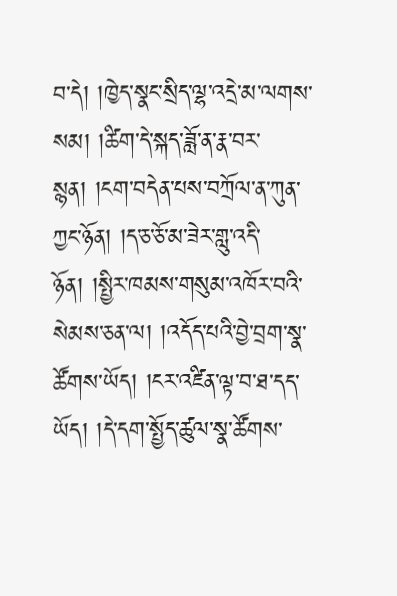བ་དེ། །ཁྱེད་སྣང་སྲིད་ལྷ་འདྲེ་མ་ལགས་སམ། །ཚིག་དེ་སྐད་ཟློ་ན་རྣ་བར་སྙན། །ངག་བདེན་པས་བཀྲོལ་ན་ཀུན་ཀྱང་ཉོན། །ད་ཅ་ཅོ་མ་ཟེར་གླུ་འདི་ཉོན། །སྤྱིར་ཁམས་གསུམ་འཁོར་བའི་སེམས་ཅན་ལ། །འདོད་པའི་བྱེ་བྲག་སྣ་ཚོགས་ཡོད། །ངར་འཛིན་ལྟ་བ་ཐ་དད་ཡོད། །དེ་དག་སྤྱོད་ཚུལ་སྣ་ཚོགས་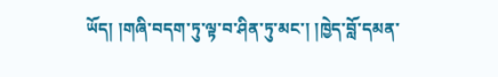ཡོད། །གཞི་བདག་ཏུ་ལྟ་བ་ཤིན་ཏུ་མང་། །ཁྱེད་བློ་དམན་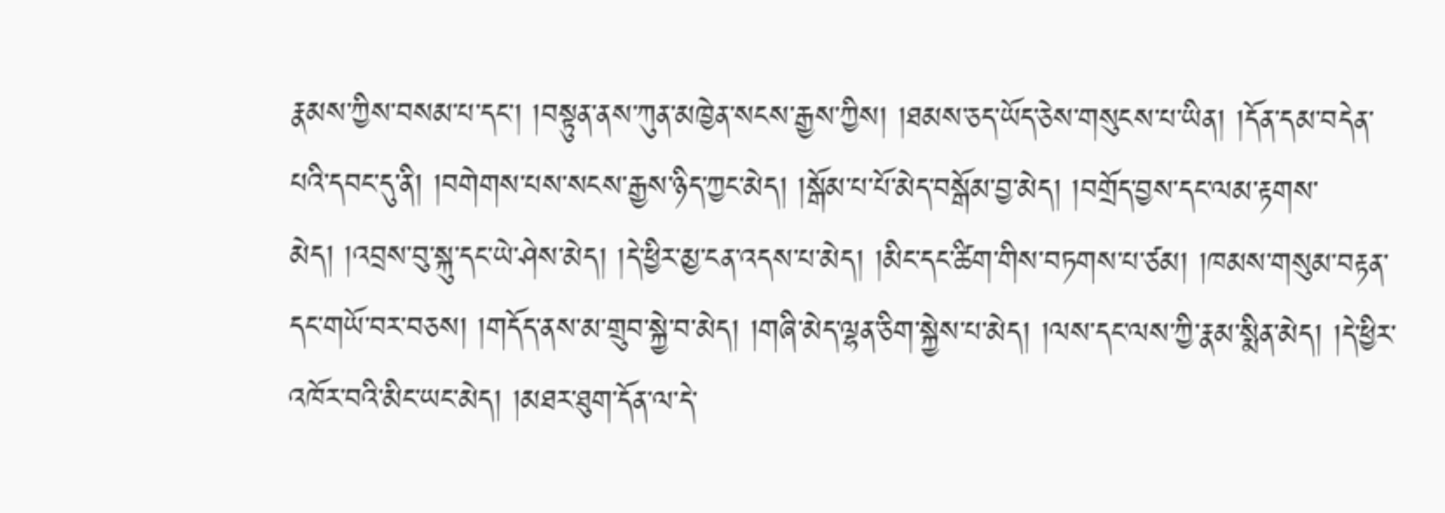རྣམས་ཀྱིས་བསམ་པ་དང་། །བསྟུན་ནས་ཀུན་མཁྱེན་སངས་རྒྱས་ཀྱིས། །ཐམས་ཅད་ཡོད་ཅེས་གསུངས་པ་ཡིན། །དོན་དམ་བདེན་པའི་དབང་དུ་ནི། །བགེགས་པས་སངས་རྒྱས་ཉིད་ཀྱང་མེད། །སྒོམ་པ་པོ་མེད་བསྒོམ་བྱ་མེད། །བགྲོད་བྱས་དང་ལམ་རྟགས་མེད། །འབྲས་བུ་སྐུ་དང་ཡེ་ཤེས་མེད། །དེ་ཕྱིར་མྱ་ངན་འདས་པ་མེད། །མིང་དང་ཚིག་གིས་བཏགས་པ་ཙམ། །ཁམས་གསུམ་བརྟན་དང་གཡོ་བར་བཅས། །གདོད་ནས་མ་གྲུབ་སྐྱེ་བ་མེད། །གཞི་མེད་ལྷན་ཅིག་སྐྱེས་པ་མེད། །ལས་དང་ལས་ཀྱི་རྣམ་སྨིན་མེད། །དེ་ཕྱིར་འཁོར་བའི་མིང་ཡང་མེད། །མཐར་ཐུག་དོན་ལ་དེ་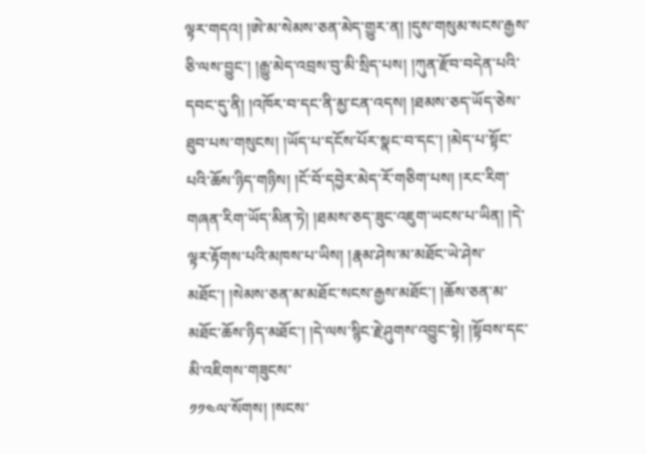ལྟར་གདའ། །ཨེ་མ་སེམས་ཅན་མེད་གྱུར་ན། །དུས་གསུམ་སངས་རྒྱས་ཅི་ལས་བྱུང་། །རྒྱུ་མེད་འབྲས་བུ་མི་སྲིད་པས། །ཀུན་རྫོབ་བདེན་པའི་དབང་དུ་ནི། །འཁོར་བ་དང་ནི་མྱ་ངན་འདས། །ཐམས་ཅད་ཡོད་ཅེས་ཐུབ་པས་གསུངས། །ཡོད་པ་དངོས་པོར་སྣང་བ་དང་། །མེད་པ་སྟོང་པའི་ཆོས་ཉིད་གཉིས། །ངོ་བོ་དབྱེར་མེད་རོ་གཅིག་པས། །རང་རིག་གཞན་རིག་ཡོད་མིན་ཏེ། །ཐམས་ཅད་ཟུང་འཇུག་ཡངས་པ་ཡིན། །དེ་ལྟར་རྟོགས་པའི་མཁས་པ་ཡིས། །རྣམ་ཤེས་མ་མཐོང་ཡེ་ཤེས་མཐོང་། །སེམས་ཅན་མ་མཐོང་སངས་རྒྱས་མཐོང་། །ཆོས་ཅན་མ་མཐོང་ཆོས་ཉིད་མཐོང་། །དེ་ལས་སྙིང་རྗེ་ཤུགས་འབྱུང་སྟེ། །སྟོབས་དང་མི་འཇིགས་གཟུངས་
༡༡༤ལ་སོགས། །སངས་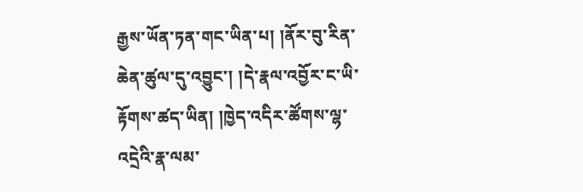རྒྱས་ཡོན་ཏན་གང་ཡིན་པ། །ནོར་བུ་རིན་ཆེན་ཚུལ་དུ་འབྱུང་། །དེ་རྣལ་འབྱོར་ང་ཡི་རྟོགས་ཚད་ཡིན། །ཁྱེད་འདིར་ཚོགས་ལྷ་འདྲེའི་རྣ་ལམ་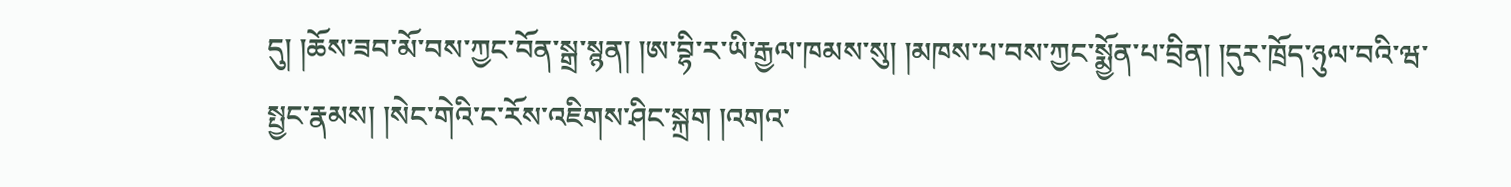དུ། །ཆོས་ཟབ་མོ་བས་ཀྱང་བོན་སྒྲ་སྙན། །ཨ་བྷི་ར་ཡི་རྒྱལ་ཁམས་སུ། །མཁས་པ་བས་ཀྱང་སྨྱོན་པ་བྲིན། །དུར་ཁྲོད་ཉུལ་བའི་ཝ་སྤྱང་རྣམས། །སེང་གེའི་ང་རོས་འཇིགས་ཤིང་སྐྲག །འགའ་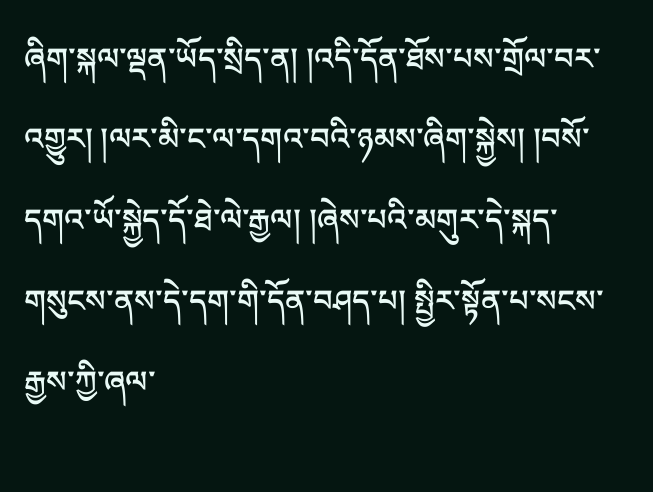ཞིག་སྐལ་ལྡན་ཡོད་སྲིད་ན། །འདི་དོན་ཐོས་པས་གྲོལ་བར་འགྱུར། །ལར་མི་ང་ལ་དགའ་བའི་ཉམས་ཞིག་སྐྱེས། །བསོ་དགའ་ཡོ་སྐྱེད་དོ་ཐེ་ལེ་རྒྱལ། །ཞེས་པའི་མགུར་དེ་སྐད་གསུངས་ནས་དེ་དག་གི་དོན་བཤད་པ། སྤྱིར་སྟོན་པ་སངས་རྒྱས་ཀྱི་ཞལ་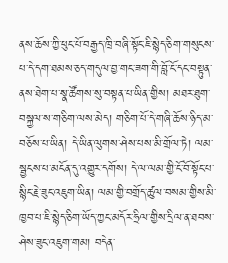ནས་ཆོས་ཀྱི་ཕུང་པོ་བརྒྱད་ཁྲི་བཞི་སྟོང་ཇི་སྙེད་ཅིག་གསུངས་པ་དེ་དག་ཐམས་ཅད་གདུལ་བྱ་གང་ཟག་གི་བློ་ངོ་དང་བསྟུན་ནས་ཐེག་པ་སྣ་ཚོགས་སུ་བསྟན་པ་ཡིན་གྱིས། མཐར་ཐུག་བསྐྱལ་ས་གཅིག་ལས་མེད། གཅིག་པོ་དེ་གཞི་ཆོས་ཉིད་མ་བཅོས་པ་ཡིན། དེ་ཡིན་ལུགས་ཤེས་པས་མི་གྲོལ་ཏེ། ལམ་སྦྱངས་པ་མངོན་དུ་འགྱུར་དགོས། དེ་ལ་ལམ་གྱི་ངོ་བོ་སྟོང་པ་སྙིང་རྗེ་ཟུང་འཇུག་ཡིན། ལམ་གྱི་བགྲོད་ཚུལ་བསམ་གྱིས་མི་ཁྱབ་པ་ཇི་སྙེད་ཅིག་ཡོད་ཀྱང་མདོར་ཧྲིལ་གྱིས་དྲིལ་ན་ཐབས་ཤེས་ཟུང་འཇུག་གམ། བདེན་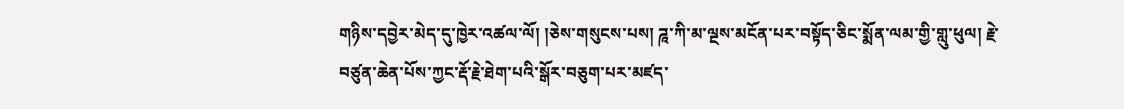གཉིས་དབྱེར་མེད་དུ་ཁྱེར་འཚལ་ལོ། །ཅེས་གསུངས་པས། ཌཱ་ཀི་མ་ལྔས་མངོན་པར་བསྟོད་ཅིང་སྨོན་ལམ་གྱི་གླུ་ཕུལ། རྗེ་བཙུན་ཆེན་པོས་ཀྱང་རྡོ་རྗེ་ཐེག་པའི་སྒོར་བཅུག་པར་མཛད་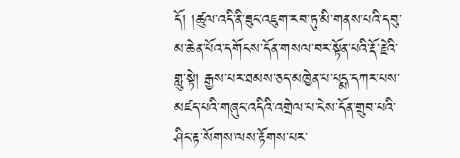དོ། །ཚུལ་འདི་ནི་ཟུང་འཇུག་རབ་ཏུ་མི་གནས་པའི་དབུ་མ་ཆེན་པོའ་དགོངས་དོན་གསལ་བར་སྟོན་པའི་རྡོ་རྗེའི་གླུ་སྟེ། རྒྱས་པར་ཐམས་ཅད་མཁྱེན་པ་པདྨ་དཀར་པས་མཛད་པའི་གཞུང་འདིའི་འགྲེལ་པ་ངེས་དོན་གྲུབ་པའི་ཤིང་རྟ་སོགས་ལས་རྟོགས་པར་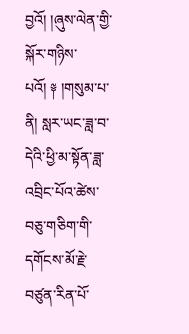བྱའོ། །ཞུས་ལེན་གྱི་སྐོར་གཉིས་པའོ། ༈ །གསུམ་པ་ནི། སླར་ཡང་ཟླ་བ་དེའི་ཕྱི་མ་སྟོན་ཟླ་འབྲིང་པོའ་ཚེས་བཅུ་གཅིག་གི་དགོངས་མོ་རྗེ་བཙུན་རིན་པོ་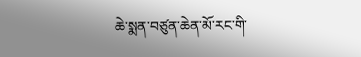ཆེ་སྨན་བཙུན་ཆེན་མོ་རང་གི་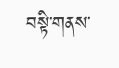བསྟི་གནས་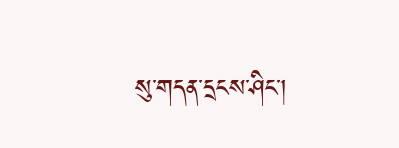སུ་གདན་དྲངས་ཤིང་།